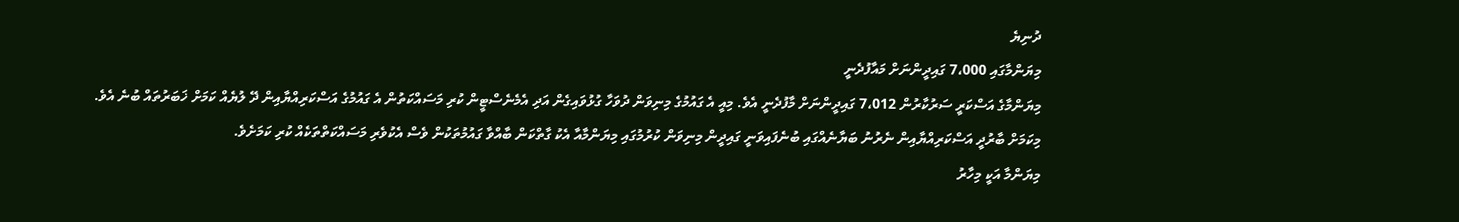ދުނިޔެ
މިޔަންމާގައި 7،000 ގައިދީންނަށް މައާފުދެނީ
މިޔަންމާގެ އަސްކަރީ ސަރުކާރުން 7،012 ގައިދީންނަށް މާފުދެނީ އެވެ. މިއީ އެ ގައުމުގެ މިނިވަން ދުވަހާ ގުޅުވައިގެން އަދި އެމެނެސްޓީން ކުރި މަސައްކަތުން އެ ގައުމުގެ އަސްކަރިއްޔާއިން ދޭ ލުޔެއް ކަމަށް ޚަބަރުތައް ބުނެ އެވެ.
މިކަމަށް ބާރުދީ އަސްކަރިއްޔާއިން ނެރުނު ބަޔާނެއްގައި ބުނެފައިވަނީ ގައިދީން މިނިވަން ކުރުމުގައި މިޔަންމާއާ އެކު ގާތްކަން ބާއްވާ ގައުމުތަކުން ވެސް އެކުވެރި މަސައްކަތްތަކެއް ކުރި ކަމަށެވެ.
މިޔަންމާ އަކީ މިހާރު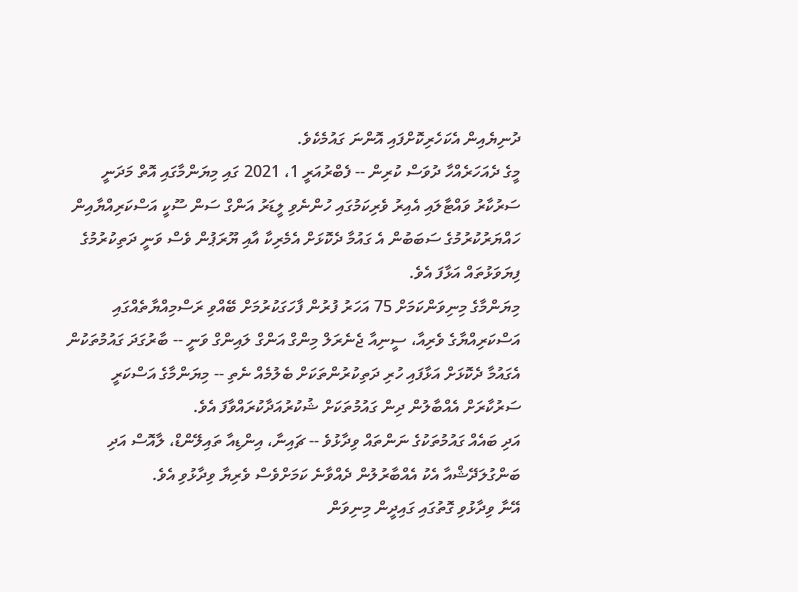ދުނިޔެއިން އެކަހެރިކޮށްފައި އޮންނަ ގައުމެކެވެ.
މީގެ ދެއަހަރެއްހާ ދުވަސް ކުރިން -- ފެބްރުއަރީ 1، 2021 ގައި މިޔަންމާގައި އޮތް މަދަނީ ސަރުކާރު ވައްޓާލައި އެއިރު ވެރިކަމުގައި ހުންނެވި ލީޑަރު އަންގް ސަން ސޫކީ އަސްކަރިއްޔާއިން ހައްޔަރުކުރުމުގެ ސަބަބުން އެ ގައުމާ ދެކޮޅަށް އެމެރިކާ އާއި ޔޫރަޕުން ވެސް ވަނީ ދަތިކުރުމުގެ ފިޔަވަޅުތައް އަޅާފަ އެވެ.
މިޔަންމާގެ މިނިވަންކަމަށް 75 އަހަރު ފުރުން ފާހަގަކުރުމަށް ބޭއްވި ރަސްމިއްޔާތެއްގައި އަސްކަރިއްޔާގެ ވެރިއާ، ސީނިއާ ޖެނެރަލް މިންގް އަންގް ލައިންގް ވަނީ -- ބާރުގަދަ ގައުމުތަކުން އެގައުމާ ދެކޮޅަށް އަޅާފައި ހުރި ދަތިކުރުންތަކަށް ބެލުމެއް ނެތި -- މިޔަންމާގެ އަސްކަރީ ސަރުކާރަށް އެއްބާލުން ދިން ގައުމުތަކަށް ޝުކުރުއަދާކުރައްވާފަ އެވެ.
އަދި ބައެއް ގައުމުތަކުގެ ނަންތައް ވިދާޅުވެ -- ޗައިނާ، އިންޑިއާ ތައިލޭންޑް، ލާއޮސް އަދި ބަންގުލަދޭޝްއާ އެކު އެއްބާރުލުން ދެއްވާނެ ކަމަށްވެސް ވެރިޔާ ވިދާޅުވި އެވެ.
އޭނާ ވިދާޅުވި ގޮތުގައި ގައިދީން މިނިވަން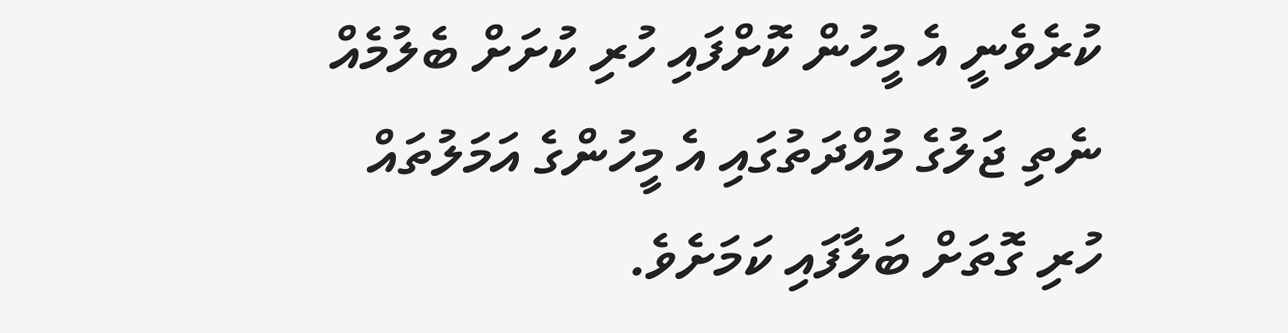ކުރެވެނީ އެ މީހުން ކޮށްފައި ހުރި ކުށަށް ބެލުމެއް ނެތި ޖަލުގެ މުއްދަތުގައި އެ މީހުންގެ އަމަލުތައް ހުރި ގޮތަށް ބަލާފައި ކަމަށެވެ.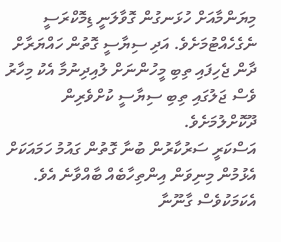މިޔަންމާއަށް ހުޅަނގުން ގޮވާލަނީ ޑިމޮކްރަސީ ނެގެހެއްޓުމަށެވެ. އަދި ސިޔާސީ ގޮތުން ހައްޔަރާށް ދާން ޖެހިފައި ތިބި މީހުންނަށް ލުއިދިނުމާ އެކު މިހާރު ވެސް ޖަލުގައި ތިބި ސިޔާސީ ކުށްވެރިން ދޫކޮށްލުމަށެވެ.
އަސްކަރީ ސަރުކާރުން ބުނާ ގޮތުން ގައުމު ހަމައަކަށް އެޅުމުން މިނިވަން އިންތިހާބެއް ބާއްވާނެ އެވެ. އެކަމަކުވެސް ގާނޫނާ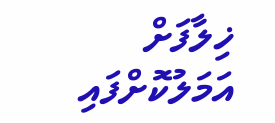ޚިލާފަށް އަމަލުކޮށްފައި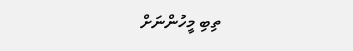ތިބި މީހުންނަށް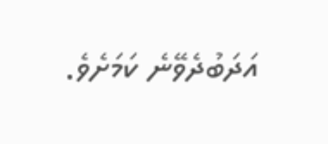އަދަބުދެވޭނެ ކަމަށެވެ.